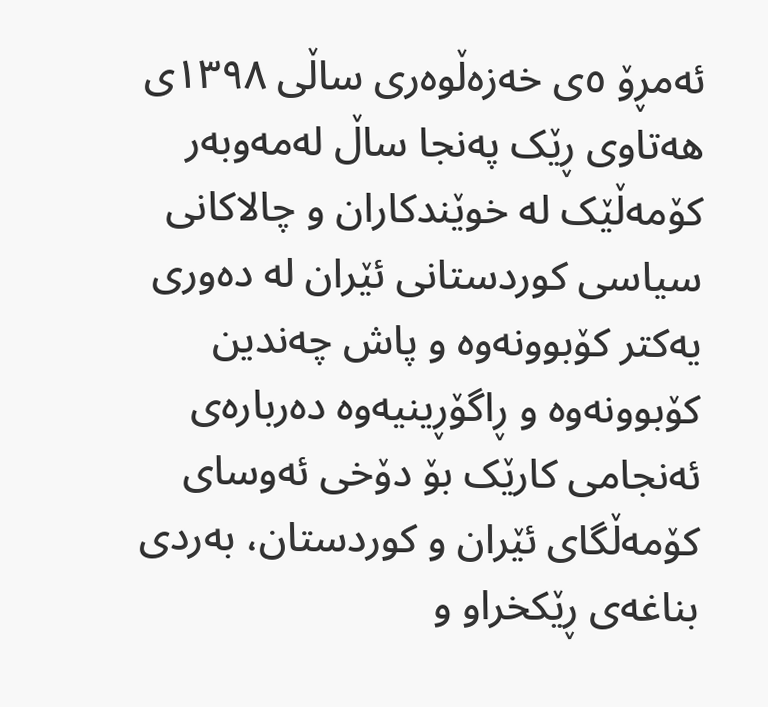ئەمڕۆ ٥ی خەزەڵوەری ساڵی ١٣٩٨ی هەتاوی ڕێک پەنجا ساڵ لەمەوبەر کۆمەڵێک لە خوێندکاران و چالاکانی سیاسی کوردستانی ئێران لە دەوری یەکتر کۆبوونەوە و پاش چەندین کۆبوونەوە و ڕاگۆڕینیەوە دەربارەی ئەنجامی کارێک بۆ دۆخی ئەوسای کۆمەڵگای ئێران و کوردستان، بەردی بناغەی ڕێکخراو و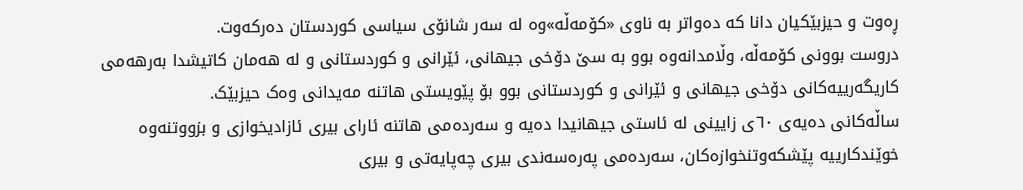ڕەوت و حیزبێکیان دانا کە دەواتر بە ناوی «کۆمەڵە»وە لە سەر شانۆی سیاسی کوردستان دەرکەوت.
دروست بوونی کۆمەڵە، وڵامدانەوە بوو بە سێ دۆخی جیهانی، ئێرانی و کوردستانی و لە هەمان کاتیشدا بەرهەمی کاریگەرییەکانی دۆخی جیهانی و ئێرانی و کوردستانی بوو بۆ پێویستی هاتنە مەیدانی وەک حیزبێک.
ساڵەکانی دەیەی ٦٠ی زایینی لە ئاستی جیهانیدا دەیە و سەردەمی هاتنە ئارای بیری ئازادیخوازی و بزووتنەوە خوێندکارییە پێشکەوتنخوازەکان، سەردەمی پەرەسەندی بیری چەپایەتی و بیری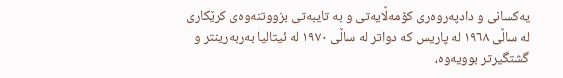یەکسانی و دادپەروەری کۆمەڵایەتی و بە تایبەتی بزووتنەوەی کرێکاری لە ساڵی ١٩٦٨ لە پاریس کە دواتر لە ساڵی ١٩٧٠ لە ئیتالیا بەربەرینتر و گشتگیرتر بوویەوە،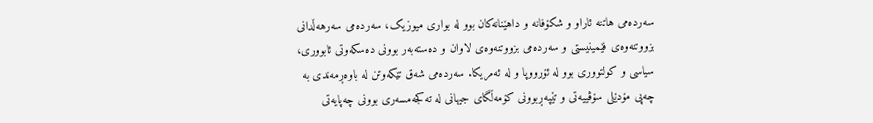سەردەمی هاتنە ئاراو و شکۆفانە و داهێنانەکان بوو لە بواری میوزیک، سەردەمی سەرهەڵدانی بزووتنەوەی فێمینیستی و سەردەمی بزووتنەوەی لاوان و دەستەبەر بوونی دەسکەوتی ئابووری، سیاسی و کولتووری بوو لە ئۆرووپا و لە ئەمریکا. سەردەمی شەق تێکەوتن لە باوەڕمەندی بە چەپی مۆدێلی سۆڤییەتی و تێپەڕبوونی کۆمەڵگای جیهانی لە تەکجەمسەری بوونی چەپایەتی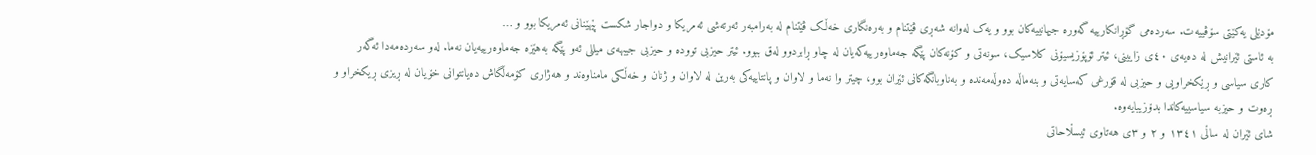مۆدێلی یەکێتی سۆڤییەت. سەردەمی گۆڕانکارییە گەورە جیهانییەکان بوو و یەک لەوانە شەڕی ڤێتنام و بەرەنگاری خەڵک ڤێتنام لە بەرامبەر ئەرتەشی ئەمریکا و دواجار شکست پێهێنانی ئەمریکا بوو و …
بە ئاستی ئێرانیش لە دەیەی ٤٠ی زایینی، ئیتر ئۆپۆزیسیۆنی کلاسیک، سونەتی و کۆنەکان پێگە جەماوەرییەکەیان لە چاو ڕابردوو لەق ببوو. ئیتر حیزبی توودە و حیزبی جیبهەی میللی ئەو پێگە بەهێزە جەماوەرییەیان نەما. لەو سەردەمەدا ئەگەر کاری سیاسی و ڕێکخراویی و حیزبی لە قۆرغی کەسایەتی و بنەماڵە دەوڵەمەندە و بەناوبانگەکانی ئێران بوو، چیتر وا نەما و لاوان و پانتاییەکی بەرین لە لاوان و ژنان و خەڵکی مامناوەند و هەژاری کۆمەڵگاش دەیانتوانی خۆیان لە ڕیزی ڕیکخراو و ڕەوت و حیزبە سیاسییەکاندا بدۆزیبایەوە.
شای ئێران لە ساڵی ١٣٤١ و ٢ و ٣ی هەتاوی ئیسڵاحاتی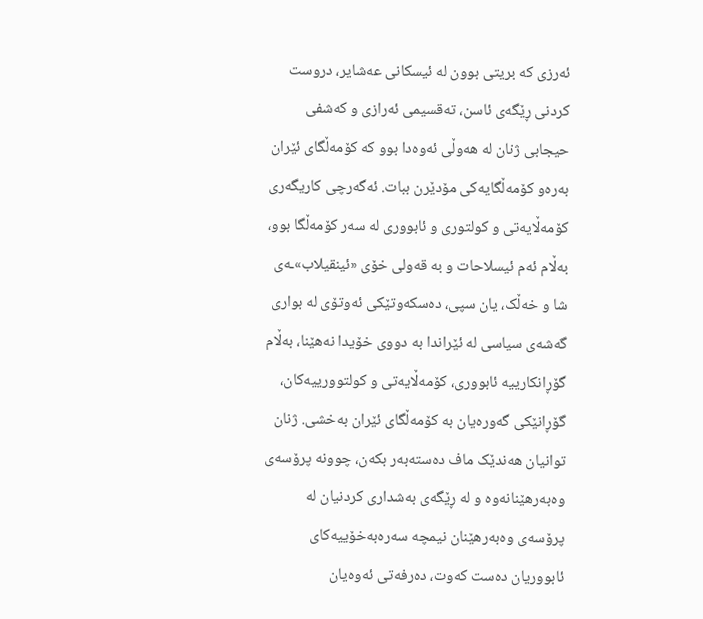ئەرزی کە بریتی بوون لە ئیسکانی عەشایر، دروست کردنی ڕێگەی ئاسن، تەقسیمی ئەرازی و کەشفی حیجابی ژنان لە هەوڵی ئەوەدا بوو کە کۆمەڵگای ئێران بەرەو کۆمەڵگایەکی مۆدێرن ببات. ئەگەرچی کاریگەری کۆمەڵایەتی و کولتوری و ئابووری لە سەر کۆمەڵگا بوو، بەڵام ئەم ئیسلاحات و بە قەولی خۆی «ئینقیلاب»ـەی شا و خەڵک، یان سپی، دەسکەوتێکی ئەوتۆی لە بواری گەشەی سیاسی لە ئێراندا بە دووی خۆیدا نەهێنا، بەڵام گۆڕانکارییە ئابووری، کۆمەڵایەتی و کولتوورییەکان، گۆڕانێکی گەورەیان بە کۆمەڵگای ئێران بەخشی. ژنان توانیان هەندێک ماف دەستەبەر بکەن، چوونە پرۆسەی وەبەرهێنانەوە و لە ڕێگەی بەشداری کردنیان لە پرۆسەی وەبەرهێنان نیمچە سەرەبەخۆییەکای ئابووریان دەست کەوت، دەرفەتی ئەوەیان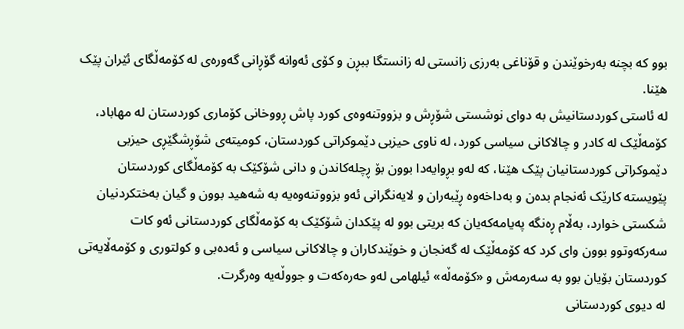بوو کە بچنە بەرخوێندن و قۆناغی بەرزی زانستی لە زانستگا ببڕن و کۆی ئەوانە گۆڕانی گەورەی لە کۆمەڵگای ئێران پێک هێنا.
لە ئاستی کوردستانیش بە دوای نوشستی شۆڕش و بزووتنەوەی کورد پاش ڕووخانی کۆماری کوردستان لە مهاباد، کۆمەڵێک لە کادر و چالاکانی سیاسی کورد، لە ناوی حیزبی دێموکراتی کوردستان، کومیتەی شۆڕشگێڕی حیزبی دێموکراتی کوردستانیان پێک هێنا، کە لەو بڕوایەدا بوون بۆ ڕچلەکاندن و دانی شۆکێک بە کۆمەڵگای کوردستان پێویستە کارێک ئەنجام بدەن و بەداخەوە ڕێبەران و لایەنگرانی ئەو بزووتنەوەیە بە شەهید بوون و گیان بەختکردنیان شکستی خوارد، بەڵام ڕەنگە پەیامەکەیان کە بریتی بوو لە پێکدان شۆکێک بە کۆمەڵگای کوردستانی ئەو کات سەرکەوتوو بوون وای کرد کە کۆمەڵێک لە گەنجان و خوێندکاران و چالاکانی سیاسی و ئەدەبی و کولتوری و کۆمەڵایەتی کوردستان بۆیان بوو بە سەرمەش و «کۆمەڵە» ئیلهامی لەو حەرەکەت و جووڵەیە وەرگرت.
لە دیوی کوردستانی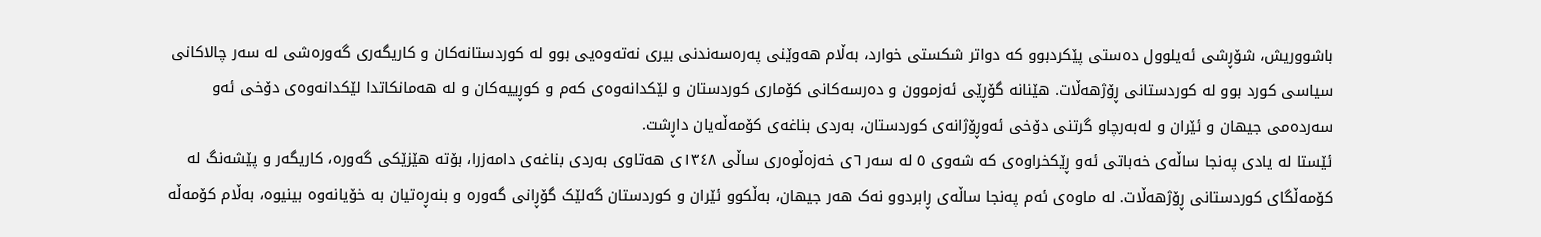باشووریش، شۆڕشی ئەیلوول دەستی پێکردبوو کە دواتر شکستی خوارد، بەڵام هەوێنی پەرەسەندنی بیری نەتەوەیی بوو لە کوردستانەکان و کاریگەری گەورەشی لە سەر چالاکانی سیاسی کورد بوو لە کوردستانی ڕۆژهەڵات. هێنانە گۆڕێی ئەزموون و دەرسەکانی کۆماری کوردستان و لێکدانەوەی کەم و کوڕییەکان و لە هەمانکاتدا لێکدانەوەی دۆخی ئەو سەردەمی جیهان و ئێران و لەبەرچاو گرتنی دۆخی ئەوڕۆژانەی کوردستان، بەردی بناغەی کۆمەڵەیان داڕشت.
ئێستا لە یادی پەنجا ساڵەی خەباتی ئەو ڕێکخراوەی کە شەوی ٥ لە سەر ٦ی خەزەڵوەری ساڵی ١٣٤٨ی هەتاوی بەردی بناغەی دامەزرا، بۆتە هێزێکی گەورە، کاریگەر و پێشەنگ لە کۆمەڵگای کوردستانی ڕۆژهەڵات. لە ماوەی ئەم پەنجا ساڵەی ڕابردوو نەک هەر جیهان، بەڵکوو ئێران و کوردستان گەلێک گۆڕانی گەورە و بنەڕەتیان بە خۆیانەوە بینیوە، بەڵام کۆمەڵە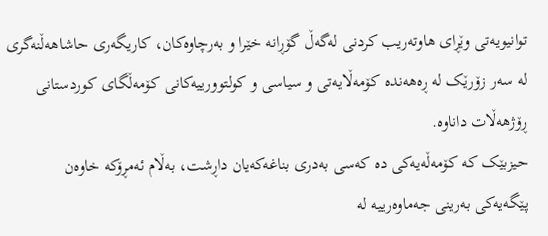توانیویەتی وێڕای هاوتەریب کردنی لەگەڵ گۆڕانە خێرا و بەرچاوەکان، کاریگەری حاشاهەڵنەگری لە سەر زۆرێک لە ڕەهەندە کۆمەڵایەتی و سیاسی و کولتوورییەکانی کۆمەڵگای کوردستانی ڕۆژهەڵات داناوە.
حیزبێک کە کۆمەڵەیەکی دە کەسی بەدری بناغەکەیان داڕشت، بەڵام ئەمڕۆکە خاوەن پێگەیەکی بەرینی جەماوەرییە لە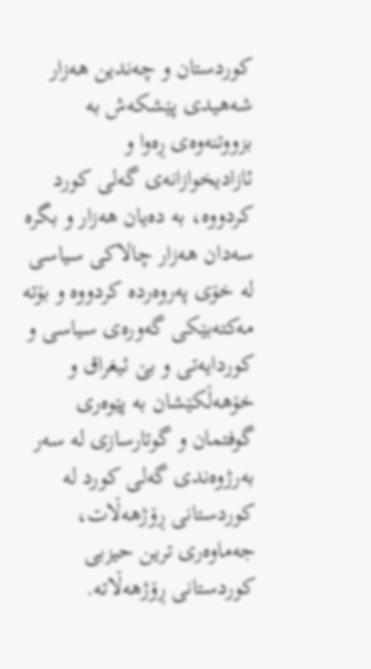کوردستان و چەندین هەزار شەهیدی پێشکەش بە بزووتنەوەی ڕەوا و ئازادیخوازانەی گەلی کورد کردووە، بە دەیان هەزار و بگرە سەدان هەزار چالاکی سیاسی لە خۆی پەروەردە کردووە و بۆتە مەکتەبێکی گەورەی سیاسی و کوردایەتی و بێ ئیغراق و خۆهەڵکێشان بە پێوەری گوفتمان و گوتارسازی لە سەر بەرژوەندی گەلی کورد لە کوردستانی ڕۆژهەڵات، جەماوەری ترین حیزبی کوردستانی ڕۆژهەڵاتە.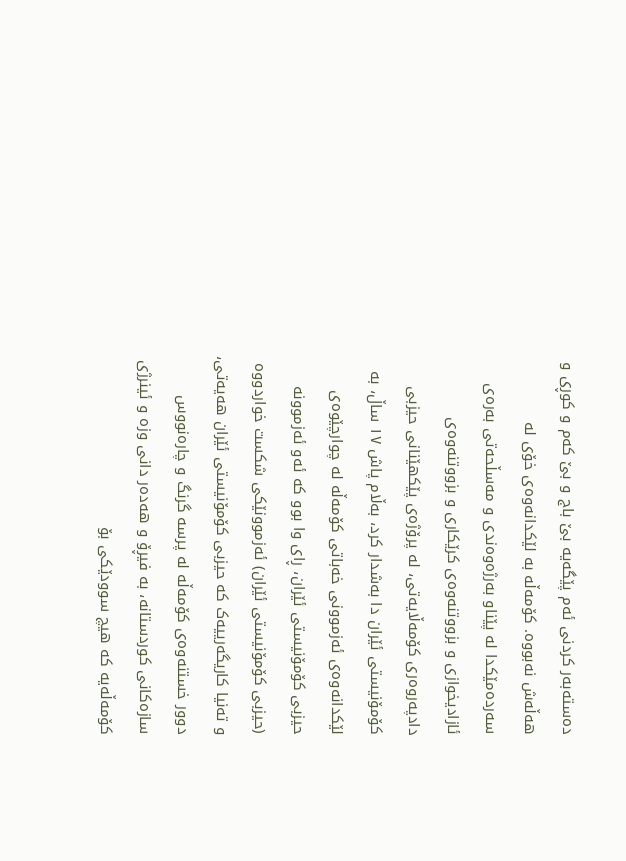دەستەبەر کردنی ئەم پێگەیە بێ باج و بێ کەم و کوڕی و هەڵەش نەبووە. کۆمەڵە بە لێکدانەوەی خۆی لە سەردەمێکدا لە پێناو بەرژەوەندی و مەسڵحەتی بەرەی ئازادیخوازی و بزووتنەوەی کرێکاری و بزووتنەوەی دادپەروەری کۆمەڵایەتی، لە پرۆژەی پێکهێنانی حیزبی کۆمۆنیستی ئێران دا بەشدار کرد، بەڵام پاش ١٧ ساڵ، بە لێکدانەوەی ئەزموونی خەباتی کۆمەڵە لە چوارچێوەی حیزبی کۆمۆنیستی ئێران، ڕای وا بوو کە ئەو ئەزموونە (حیزبی کۆمۆنیستی ئێران) ئەزموونێکی شکست خواردووە و تەنیا کاریگەرییەک کە حیزبی کۆمۆنیستی ئێران هەیەتی، دوور خستنەوەی کۆمەڵە لە پرسە گرنگ و چارەنووس سازەکانی کوردستانە، بە فیڕۆ و هەدەر دانی وزە و ئینرژی کۆمەڵەیە کە هیچ سوودێکی بۆ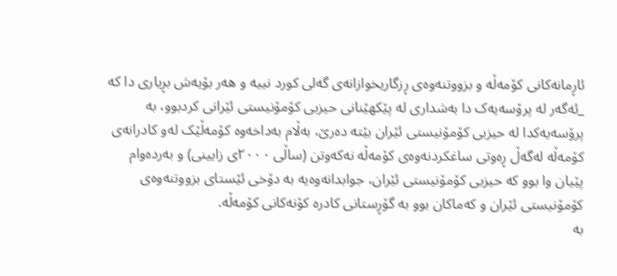ئاڕمانەکانی کۆمەڵە و بزووتنەوەی ڕزگاریخوازانەی گەلی کورد نییە و هەر بۆیەش بڕیاری دا کە _ئەگەر لە پرۆسەیەک دا بەشداری لە پێکهێنانی حیزبی کۆمۆنیستی ئێرانی کردبوو، بە پرۆسەیەکدا لە حیزبی کۆمۆنیستی ئێران بێتە دەرێ، بەڵام بەداخەوە کۆمەڵێک لەو کادرانەی کۆمەڵە لەگەڵ ڕەوتی ساغکردنەوەی کۆمەڵە نەکەوتن (ساڵی ٢٠٠٠ی زایینی) و بەردەوام پێیان وا بوو کە حیزبی کۆمۆنیستی ئێران، جوابدانەوەیە بە دۆخی ئێستای بزووتنەوەی کۆمۆنیستی ئێران و کەماکان بوو بە گۆڕستانی کادرە کۆنەکانی کۆمەڵە.
بە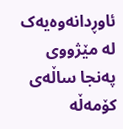ئاوڕدانەوەیەک لە مێژووی پەنجا ساڵەی کۆمەڵە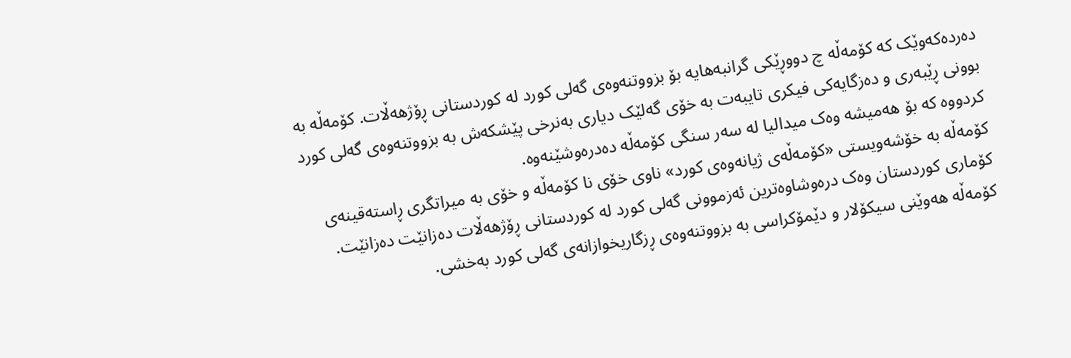دەردەکەوێک کە کۆمەڵە چ دووڕێکی گرانبەهایە بۆ بزووتنەوەی گەلی کورد لە کوردستانی ڕۆژهەڵات. کۆمەڵە بە بوونی ڕێبەری و دەزگایەکی فیکری تایبەت بە خۆی گەلێک دیاری بەنرخی پێشکەش بە بزووتنەوەی گەلی کورد کردووە کە بۆ هەمیشە وەک میدالیا لە سەر سنگی کۆمەڵە دەدرەوشێنەوە.
کۆمەڵە بە خۆشەویستی «کۆمەڵەی ژیانەوەی کورد» ناوی خۆی نا کۆمەڵە و خۆی بە میراتگری ڕاستەقینەی کۆماری کوردستان وەک درەوشاوەترین ئەزموونی گەلی کورد لە کوردستانی ڕۆژهەڵات دەزانێت دەزانێت.
کۆمەڵە هەوێنی سیکۆلار و دێمۆکراسی بە بزووتنەوەی ڕزگاریخوازانەی گەلی کورد بەخشی.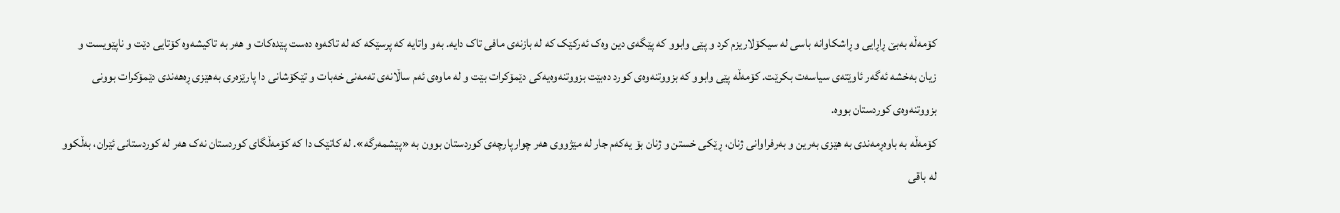کۆمەڵە بەبێ ڕاڕایی و ڕاشکاوانە باسی لە سیکۆلاریزم کرد و پێی وابوو کە پێگەی دین وەک ئەرکێک کە لە بازنەی مافی تاک دایە. بەو واتایە کە پرسێکە کە لە تاکەوە دەست پێدەکات و هەر بە تاکیشەوە کۆتایی دێت و ناپێویست و زیان بەخشە ئەگەر ئاوێتەی سیاسەت بکرێت. کۆمەڵە پێی وابوو کە بزووتنەوەی کورد دەبێت بزووتنەوەیەکی دێمۆکرات بێت و لە ماوەی ئەم ساڵانەی تەمەنی خەبات و تێکۆشانی دا پارێزەری بەهێزی ڕەهەندی دێمۆکرات بوونی بزووتنەوەی کوردستان بووە.
کۆمەڵە بە باوەڕمەندی بە هێزی بەرین و بەرفراوانی ژنان، ڕێکی خستن و ژنان بۆ یەکەم جار لە مێژووی هەر چوارپارچەی کوردستان بوون بە «پێشمەرگە». لە کاتێک دا کە کۆمەڵگای کوردستان نەک هەر لە کوردستانی ئێران، بەڵکوو لە باقی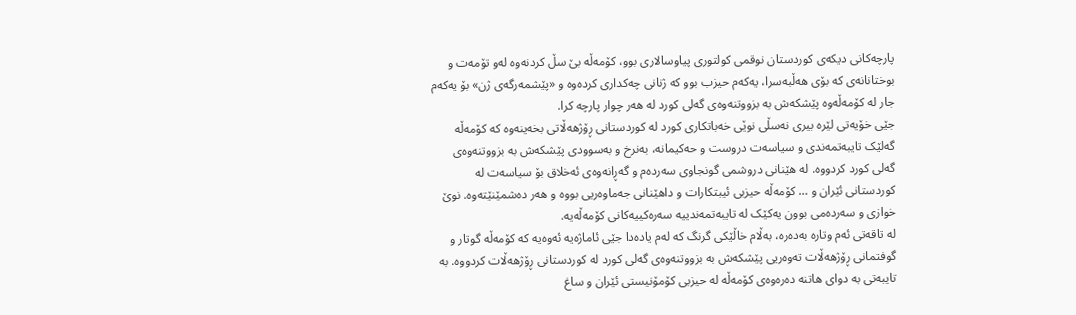پارچەکانی دیکەی کوردستان نوقمی کولتوری پیاوسالاری بوو، کۆمەڵە بێ سڵ کردنەوە لەو تۆمەت و بوختانانەی کە بۆی هەڵبەسرا، یەکەم حیزب بوو کە ژنانی چەکداری کردەوە و «پێشمەرگەی ژن» بۆ یەکەم جار لە کۆمەڵەوە پێشکەش بە بزووتنەوەی گەلی کورد لە هەر چوار پارچە کرا.
جێی خۆیەتی لێرە بیری نەسڵی نوێی خەباتکاری کورد لە کوردستانی ڕۆژهەڵاتی بخەینەوە کە کۆمەڵە گەلێک تایبەتمەندی و سیاسەت دروست و حەکیمانە، بەنرخ و بەسوودی پێشکەش بە بزووتنەوەی گەلی کورد کردووە. لە هێنانی دروشمی گونجاوی سەردەم و گەڕانەوەی ئەخلاق بۆ سیاسەت لە کوردستانی ئێران و … کۆمەڵە حیزبی ئیبتکارات و داهێنانی جەماوەریی بووە و هەر دەشمێنێتەوە. نوێ خوازی و سەردەمی بوون یەکێک لە تایبەتمەندییە سەرەکییەکانی کۆمەڵەیە.
لە تاقەتی ئەم وتارە بەدەرە، بەڵام خاڵێکی گرنگ کە لەم یادەدا جێی ئاماژەیە ئەوەیە کە کۆمەڵە گوتار و گوفتمانی ڕۆژهەڵات تەوەریی پێشکەش بە بزووتنەوەی گەلی کورد لە کوردستانی ڕۆژهەڵات کردووە. بە تایبەتی بە دوای هاتنە دەرەوەی کۆمەڵە لە حیزبی کۆمۆنیستی ئێران و ساغ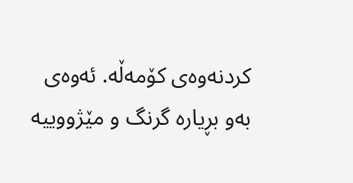کردنەوەی کۆمەڵە. ئەوەی بەو بڕیارە گرنگ و مێژووییە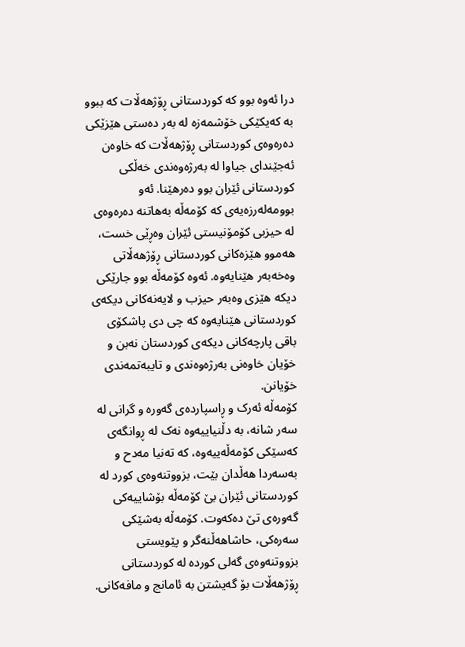درا ئەوە بوو کە کوردستانی ڕۆژهەڵات کە ببوو بە کەیکێکی خۆشمەزە لە بەر دەستی هێزێکی دەرەوەی کوردستانی ڕۆژهەڵات کە خاوەن ئەجێندای جیاوا لە بەرژەوەندی خەڵکی کوردستانی ئێران بوو دەرهێنا. ئەو بوومەلەرزەیەی کە کۆمەڵە بەهاتنە دەرەوەی لە حیزبی کۆمۆنیستی ئێران وەڕێی خست، هەموو هێزەکانی کوردستانی ڕۆژهەڵاتی وەخەبەر هێنایەوە. ئەوە کۆمەڵە بوو جارێکی دیکە هێزی وەبەر حیزب و لایەنەکانی دیکەی کوردستانی هێنایەوە کە چی دی پاشکۆی باقی پارچەکانی دیکەی کوردستان نەبن و خۆیان خاوەنی بەرژەوەندی و تایبەتمەندی خۆیانن.
کۆمەڵە ئەرک و ڕاسپاردەی گەورە و گرانی لە سەر شانە، بە دڵنیاییەوە نەک لە ڕوانگەی کەسێکی کۆمەڵەییەوە، کە تەنیا مەدح و بەسەردا هەڵدان بێت، بزووتنەوەی کورد لە کوردستانی ئێران بێ کۆمەڵە بۆشاییەکی گەورەی تێ دەکەوت. کۆمەڵە بەشێکی سەرەکی، حاشاهەڵنەگر و پێویستی بزووتنەوەی گەلی کوردە لە کوردستانی ڕۆژهەڵات بۆ گەیشتن بە ئامانج و مافەکانی.